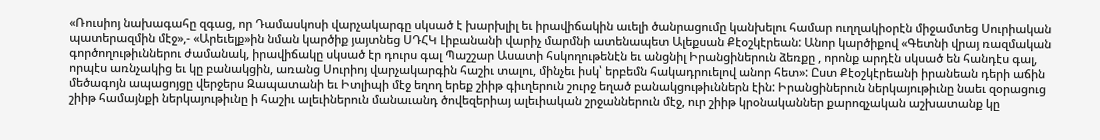«Ռուսիոյ նախագահը զգաց, որ Դամասկոսի վարչակարգը սկսած է խարխլիլ եւ իրավիճակին աւելի ծանրացումը կանխելու համար ուղղակիօրէն միջամտեց Սուրիական պատերազմին մէջ»,- «Արեւելք»ին նման կարծիք յայտնեց ՍԴՀԿ Լիբանանի վարիչ մարմնի ատենապետ Ալեքսան Քէօշկէրեան: Անոր կարծիքով «Գետնի վրայ ռազմական գործողութիւններու ժամանակ, իրավիճակը սկսած էր դուրս գալ Պաշշար Ասատի հսկողութենէն եւ անցնիլ Իրանցիներուն ձեռքը , որոնք արդէն սկսած են հանդէս գալ, որպէս առնչակից եւ կը բանակցին, առանց Սուրիոյ վարչակարգին հաշիւ տալու, մինչեւ իսկ՝ երբեմն հակադրուելով անոր հետ»: Ըստ Քէօշկէրեանի իրանեան դերի աճին մեծագոյն ապացոյցը վերջերս Զապատանի եւ Իտլիպի մէջ եղող երեք շիիթ գիւղերուն շուրջ եղած բանակցութիւններն էին: Իրանցիներուն ներկայութիւնը նաեւ զօրացուց շիիթ համայնքի ներկայութիւնը ի հաշիւ ալեւիներուն մանաւանդ ծովեզերիայ ալեւիական շրջաններուն մէջ, ուր շիիթ կրօնականներ քարոզչական աշխատանք կը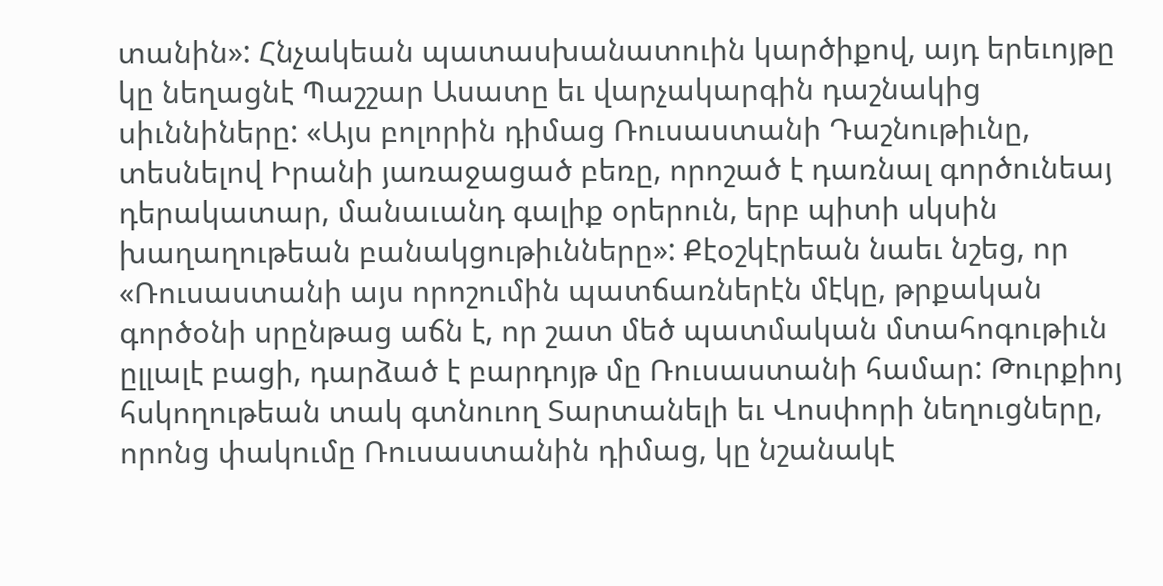տանին»: Հնչակեան պատասխանատուին կարծիքով, այդ երեւոյթը կը նեղացնէ Պաշշար Ասատը եւ վարչակարգին դաշնակից սիւննիները: «Այս բոլորին դիմաց Ռուսաստանի Դաշնութիւնը, տեսնելով Իրանի յառաջացած բեռը, որոշած է դառնալ գործունեայ դերակատար, մանաւանդ գալիք օրերուն, երբ պիտի սկսին խաղաղութեան բանակցութիւնները»: Քէօշկէրեան նաեւ նշեց, որ «Ռուսաստանի այս որոշումին պատճառներէն մէկը, թրքական գործօնի սրընթաց աճն է, որ շատ մեծ պատմական մտահոգութիւն ըլլալէ բացի, դարձած է բարդոյթ մը Ռուսաստանի համար: Թուրքիոյ հսկողութեան տակ գտնուող Տարտանելի եւ Վոսփորի նեղուցները, որոնց փակումը Ռուսաստանին դիմաց, կը նշանակէ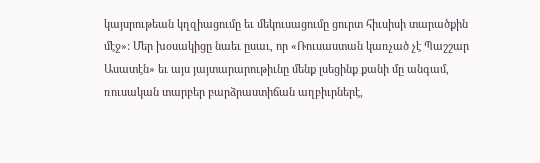կայսրութեան կղզիացումը եւ մեկուսացումը ցուրտ հիւսիսի տարածքին մէջ»: Մեր խօսակիցը նաեւ ըսաւ, որ «Ռուսաստան կառչած չէ Պաշշար Ասատէն» եւ այս յայտարարութիւնը մենք լսեցինք քանի մը անգամ, ռուսական տարբեր բարձրաստիճան աղբիւրներէ,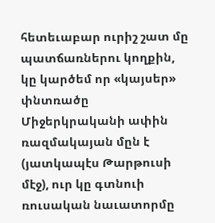հետեւաբար ուրիշ շատ մը պատճառներու կողքին, կը կարծեմ որ «կայսեր» փնտռածը Միջերկրականի ափին ռազմակայան մըն է (յատկապէս Թարթուսի մէջ), ուր կը գտնուի ռուսական նաւատորմը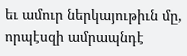եւ ամուր ներկայութիւն մը, որպէսզի ամրապնդէ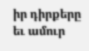իր դիրքերը եւ ամուր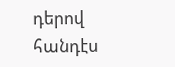դերով հանդէս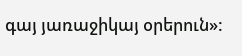գայ յառաջիկայ օրերուն»: